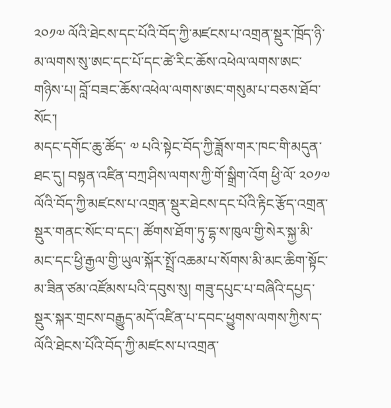༢༠༡༧ ལོའི་ཐེངས་དང་པོའི་བོད་ཀྱི་མཛངས་པ་འགྲན་སྡུར་ཁྲོད་ཉི་མ་ལགས་སུ་ཨང་དང་པོ་དང་ཚེ་རིང་ཆོས་འཕེལ་ལགས་ཨང་གཉིས་པ། བློ་བཟང་ཆོས་འཕེལ་ལགས་ཨང་གསུམ་པ་བཅས་ཐོབ་སོང་།
མདང་དགོང་ཆུ་ཚོད་ ༧ པའི་སྟེང་བོད་ཀྱི་ཟློས་གར་ཁང་གི་མདུན་ཐང་དུ། བསྟན་འཛིན་བཀྲ་ཤིས་ལགས་ཀྱི་གོ་སྒྲིག་འོག ཕྱི་ལོ་ ༢༠༡༧ ལོའི་བོད་ཀྱི་མཛངས་པ་འགྲན་སྡུར་ཐེངས་དང་པོའི་རྟིང་རྩོད་འགྲན་སྡུར་གནང་སོང་བ་དང་། ཚོགས་ཐོག་ཏུ་དྷ་ས་ཁུལ་གྱི་སེར་སྐྱ་མི་མང་དང་ཕྱི་རྒྱལ་གྱི་ཡུལ་སྐོར་སྤྲོ་འཆམ་པ་སོགས་མི་མང་ཆིག་སྟོང་མ་ཟིན་ཙམ་འཛོམས་པའི་དབུས་སུ། གཟུ་དཔུང་པ་བཞིའི་དཔྱད་སྡུར་སྐར་གྲངས་བརྒྱུད་མདོ་འཛིན་པ་དབང་ཕྱུགས་ལགས་ཀྱིས་ད་ལོའི་ཐེངས་པོའི་བོད་ཀྱི་མཛངས་པ་འགྲན་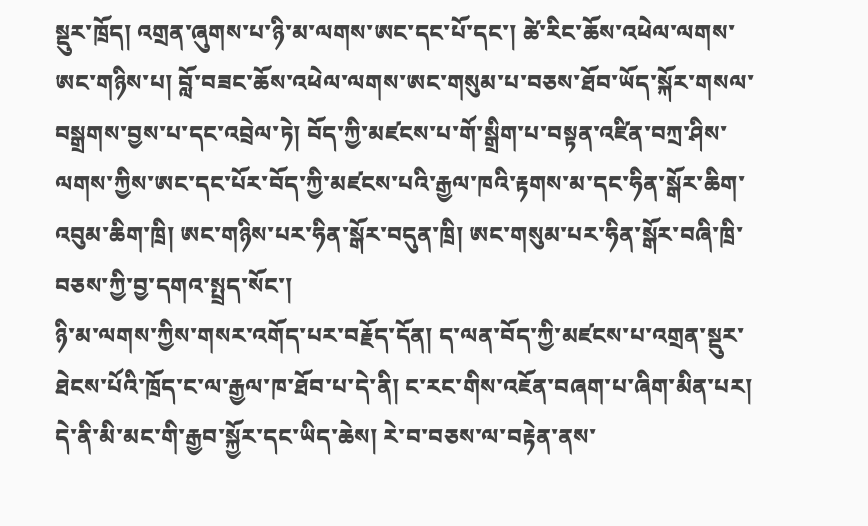སྡུར་ཁྲོད། འགྲན་ཞུགས་པ་ཉི་མ་ལགས་ཨང་དང་པོ་དང་། ཚེ་རིང་ཆོས་འཕེལ་ལགས་ཨང་གཉིས་པ། བློ་བཟང་ཆོས་འཕེལ་ལགས་ཨང་གསུམ་པ་བཅས་ཐོབ་ཡོད་སྐོར་གསལ་བསྒྲགས་བྱས་པ་དང་འབྲེལ་ཏེ། བོད་ཀྱི་མཛངས་པ་གོ་སྒྲིག་པ་བསྟན་འཛིན་བཀྲ་ཤིས་ལགས་ཀྱིས་ཨང་དང་པོར་བོད་ཀྱི་མཛངས་པའི་རྒྱལ་ཁའི་རྟགས་མ་དང་ཧིན་སྒོར་ཆིག་འབུམ་ཆིག་ཁྲི། ཨང་གཉིས་པར་ཧིན་སྒོར་བདུན་ཁྲི། ཨང་གསུམ་པར་ཧིན་སྒོར་བཞི་ཁྲི་བཅས་ཀྱི་བྱ་དགའ་སྤྲད་སོང་།
ཉི་མ་ལགས་ཀྱིས་གསར་འགོད་པར་བརྗོད་དོན། ད་ལན་བོད་ཀྱི་མཛངས་པ་འགྲན་སྡུར་ཐེངས་པོའི་ཁྲོད་ང་ལ་རྒྱལ་ཁ་ཐོབ་པ་དེ་ནི། ང་རང་གིས་འཇོན་བཞག་པ་ཞིག་མིན་པར། དེ་ནི་མི་མང་གི་རྒྱབ་སྐྱོར་དང་ཡིད་ཆེས། རེ་བ་བཅས་ལ་བརྟེན་ནས་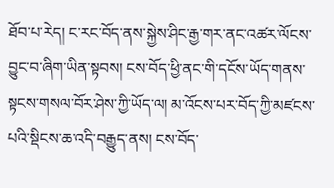ཐོབ་པ་རེད། ང་རང་བོད་ནས་སྐྱེས་ཤིང་རྒྱ་གར་ནང་འཚར་ལོངས་བྱུང་བ་ཞིག་ཡིན་སྟབས། ངས་བོད་ཕྱི་ནང་གི་དངོས་ཡོད་གནས་སྟངས་གསལ་བོར་ཤེས་ཀྱི་ཡོད་ལ། མ་འོངས་པར་བོད་ཀྱི་མཛངས་པའི་སྡིངས་ཆ་འདི་བརྒྱུད་ནས། ངས་བོད་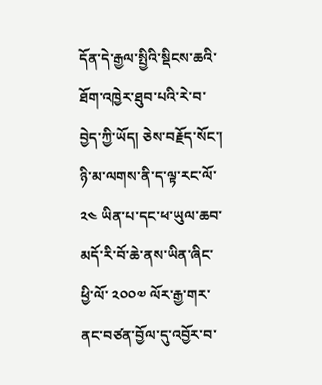དོན་དེ་རྒྱལ་སྤྱིའི་སྡིངས་ཆའི་ཐོག་འཁྱེར་ཐུབ་པའི་རེ་བ་བྱེད་ཀྱི་ཡོད། ཅེས་བརྗོད་སོང་།
ཉི་མ་ལགས་ནི་ད་ལྟ་རང་ལོ་ ༢༤ ཡིན་པ་དང་ཕ་ཡུལ་ཆབ་མདོ་རི་བོ་ཆེ་ནས་ཡིན་ཞིང་ཕྱི་ལོ་ ༢༠༠༧ ལོར་རྒྱ་གར་ནང་བཙན་བྱོལ་དུ་འབྱོར་བ་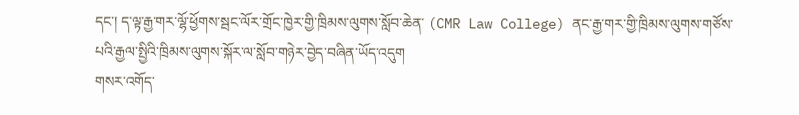དང་། ད་ལྟ་རྒྱ་གར་ལྷོ་ཕྱོགས་སྦང་ལོར་གྲོང་ཁྱེར་གྱི་ཁྲིམས་ལུགས་སློབ་ཆེན་ (CMR Law College) ནང་རྒྱ་གར་གྱི་ཁྲིམས་ལུགས་གཙོས་པའི་རྒྱལ་སྤྱིའི་ཁྲིམས་ལུགས་སྐོར་ལ་སློབ་གཉེར་བྱེད་བཞིན་ཡོད་འདུག
གསར་འགོད་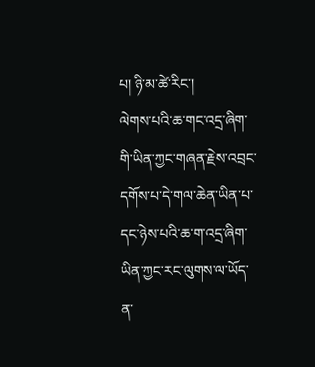པ། ཉི་མ་ཚེ་རིང་།
ལེགས་པའི་ཆ་གང་འདྲ་ཞིག་གི་ཡིན་ཀྱང་གཞན་རྗེས་འབྲང་དགོས་པ་དེ་གལ་ཆེན་ཡིན་པ་དང་ཉེས་པའི་ཆ་ག་འདྲ་ཞིག་ཡིན་ཀྱང་རང་ལུགས་ལ་ཡོད་ན་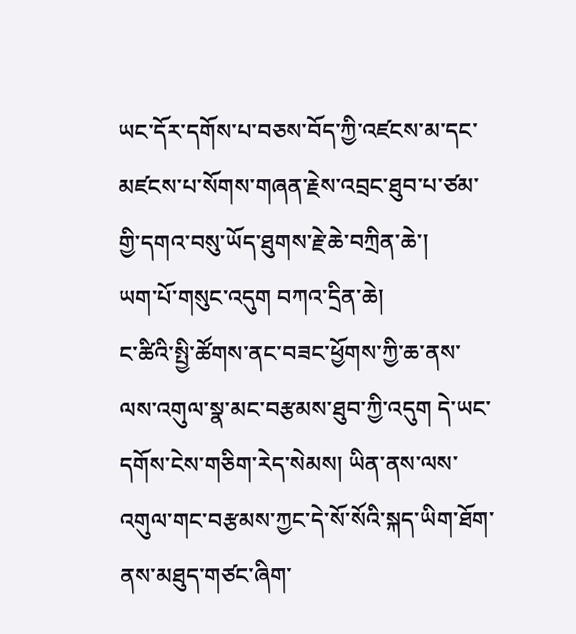ཡང་དོར་དགོས་པ་བཅས་བོད་ཀྱི་འཛངས་མ་དང་མཛངས་པ་སོགས་གཞན་རྗེས་འབྲང་ཐུབ་པ་ཙམ་གྱི་དགའ་བསུ་ཡོད་ཐུགས་རྗེ་ཆེ་བཀྲིན་ཆེ་།
ཡག་པོ་གསུང་འདུག བཀའ་དྲིན་ཆེ།
ང་ཚིའི་སྤྱི་ཚོགས་ནང་བཟང་ཕྱོགས་ཀྱི་ཆ་ནས་ལས་འགུལ་སྣ་མང་བརྩམས་ཐུབ་ཀྱི་འདུག དེ་ཡང་དགོས་ངེས་གཅིག་རེད་སེམས། ཡིན་ནས་ལས་འགུལ་གང་བརྩམས་ཀྱང་དེ་སོ་སོའི་སྐད་ཡིག་ཐོག་ནས་མཐུད་གཙང་ཞིག་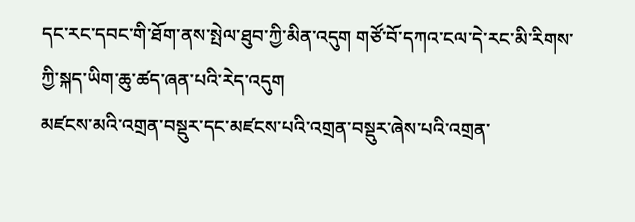དང་རང་དབང་གི་ཐོག་ནས་སྤེལ་ཐུབ་ཀྱི་མིན་འདུག གཙོ་བོ་དཀའ་ངལ་དེ་རང་མི་རིགས་ཀྱི་སྐད་ཡིག་ཆུ་ཚད་ཞན་པའི་རེད་འདུག
མཛངས་མའི་འགྲན་བསྡུར་དང་མཛངས་པའི་འགྲན་བསྡུར་ཞེས་པའི་འགྲན་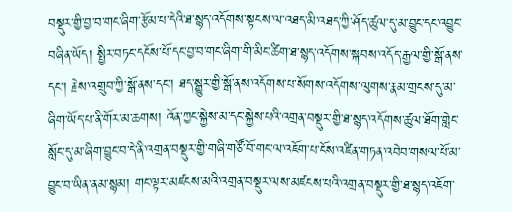བསྡུར་གྱི་བྱ་བ་གང་ཞིག་རྩོམ་པ་དེའི་ཐ་སྙད་འདོགས་སྟངས་ལ་འཐད་མི་འཐད་ཀྱི་ཤོད་ཚུལ་དུ་མ་བྱུང་དང་འབྱུང་བཞིན་ཡོད། སྤྱིར་བཏང་དངོས་པོ་དང་བྱ་བ་གང་ཞིག་གི་མིང་ཚིག་ཐ་སྙད་འདོགས་སྐབས་འདོད་རྒྱལ་གྱི་སྒོ་ནས་དང་། རྗེས་འགྲུབ་ཀྱི་སྒོ་ནས་དང་། ཐད་སྒྱུར་གྱི་སྒོ་ནས་འདོགས་པ་སོགས་འདོགས་ལུགས་རྣམ་གྲངས་དུ་མ་ཞིག་ཡོད་པ་ནི་གོར་མ་ཆགས། འོན་ཀྱང་སྐྱེས་མ་དང་སྐྱེས་པའི་འགྲན་བསྡུར་གྱི་ཐ་སྙད་འདོགས་ཚུལ་ཐོག་གླེང་སློང་དུ་མ་ཞིག་བྱུང་བ་དེ་ནི་འགྲན་བསྡུར་གྱི་གཞི་གཙོ་བོ་གང་ལ་འཇོག་པ་ངོས་འཛིན་གཏན་འབེབ་གསལ་པོ་མ་བྱུང་བ་ཡིན་ནམ་སྙམ། གང་ལྟར་མཛངས་མའི་འགྲན་བསྡུར་ལས་མཛངས་པའི་འགྲན་བསྡུར་གྱི་ཐ་སྙད་འཇོག་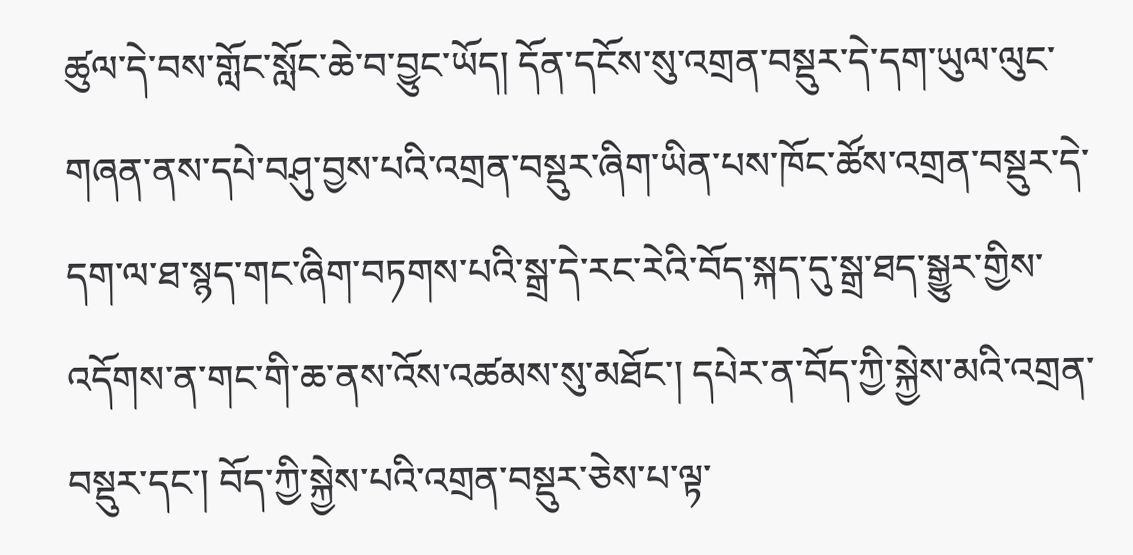ཚུལ་དེ་བས་གློང་སློང་ཆེ་བ་བྱུང་ཡོད། དོན་དངོས་སུ་འགྲན་བསྡུར་དེ་དག་ཡུལ་ལུང་གཞན་ནས་དཔེ་བཤུ་བྱས་པའི་འགྲན་བསྡུར་ཞིག་ཡིན་པས་ཁོང་ཚོས་འགྲན་བསྡུར་དེ་དག་ལ་ཐ་སྙད་གང་ཞིག་བཏགས་པའི་སྒྲ་དེ་རང་རེའི་བོད་སྐད་དུ་སྒྲ་ཐད་སྒྱུར་གྱིས་འདོགས་ན་གང་གི་ཆ་ནས་འོས་འཚམས་སུ་མཐོང་། དཔེར་ན་བོད་ཀྱི་སྐྱེས་མའི་འགྲན་བསྡུར་དང་། བོད་ཀྱི་སྐྱེས་པའི་འགྲན་བསྡུར་ཅེས་པ་ལྟ་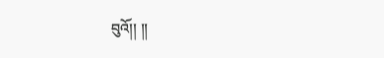བུའོ།། །།